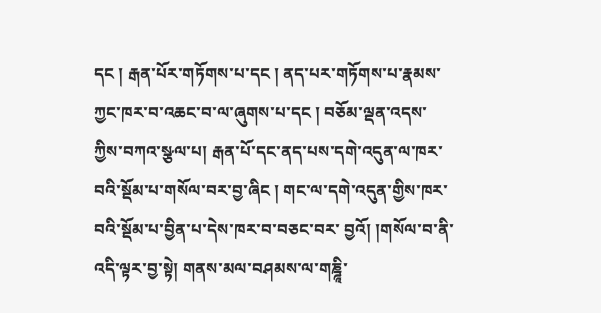དང ། རྒན་པོར་གཏོགས་པ་དང ། ནད་པར་གཏོགས་པ་རྣམས་ཀྱང་ཁར་བ་འཆང་བ་ལ་ཞུགས་པ་དང ། བཅོམ་ལྡན་འདས་ཀྱིས་བཀའ་སྩལ་པ། རྒན་པོ་དང་ནད་པས་དགེ་འདུན་ལ་ཁར་བའི་སྡོམ་པ་གསོལ་བར་བྱ་ཞིང ། གང་ལ་དགེ་འདུན་གྱིས་ཁར་བའི་སྡོམ་པ་བྱིན་པ་དེས་ཁར་བ་བཅང་བར་ བྱའོ། །གསོལ་བ་ནི་འདི་ལྟར་བྱ་སྟེ། གནས་མལ་བཤམས་ལ་གཎྜཱི་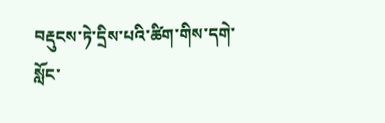བརྡུངས་ཏེ་དྲིས་པའི་ཚིག་གིས་དགེ་སློང་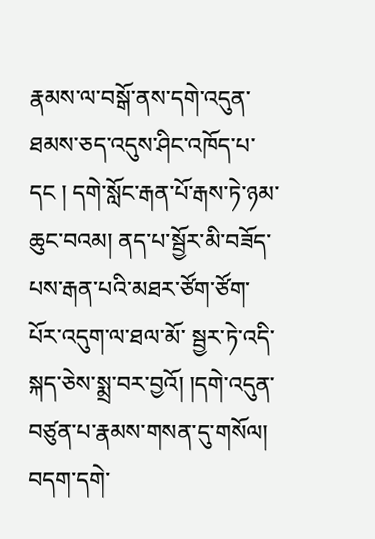རྣམས་ལ་བསྒོ་ནས་དགེ་འདུན་ཐམས་ཅད་འདུས་ཤིང་འཁོད་པ་དང ། དགེ་སློང་རྒན་པོ་རྒས་ཏེ་ཉམ་ཆུང་བའམ། ནད་པ་སྦྱོར་མི་བཟོད་པས་རྒན་པའི་མཐར་ཙོག་ཙོག་པོར་འདུག་ལ་ཐལ་མོ་ སྦྱར་ཏེ་འདི་སྐད་ཅེས་སྨྲ་བར་བྱའོ། །དགེ་འདུན་བཙུན་པ་རྣམས་གསན་དུ་གསོལ། བདག་དགེ་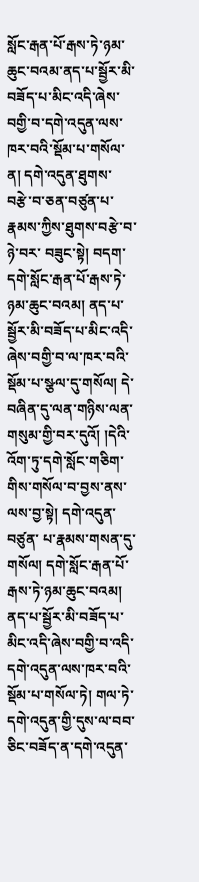སློང་རྒན་པོ་རྒས་ཏེ་ཉམ་ཆུང་བའམ་ནད་པ་སྦྱོར་མི་བཟོད་པ་མིང་འདི་ཞེས་བགྱི་བ་དགེ་འདུན་ལས་ཁར་བའི་སྡོམ་པ་གསོལ་ན། དགེ་འདུན་ཐུགས་བརྩེ་བ་ཅན་བཙུན་པ་རྣམས་ཀྱིས་ཐུགས་བརྩེ་བ་ཉེ་བར་ བཟུང་སྟེ། བདག་དགེ་སློང་རྒན་པོ་རྒས་ཏེ་ཉམ་ཆུང་བའམ། ནད་པ་སྦྱོར་མི་བཟོད་པ་མིང་འདི་ཞེས་བགྱི་བ་ལ་ཁར་བའི་སྡོམ་པ་སྩལ་དུ་གསོལ། དེ་བཞིན་དུ་ལན་གཉིས་ལན་གསུམ་གྱི་བར་དུའོ། །དེའི་འོག་ཏུ་དགེ་སློང་གཅིག་གིས་གསོལ་བ་བྱས་ནས་ལས་བྱ་སྟེ། དགེ་འདུན་བཙུན་ པ་རྣམས་གསན་དུ་གསོལ། དགེ་སློང་རྒན་པོ་རྒས་ཏེ་ཉམ་ཆུང་བའམ། ནད་པ་སྦྱོར་མི་བཟོད་པ་མིང་འདི་ཞེས་བགྱི་བ་འདི་དགེ་འདུན་ལས་ཁར་བའི་སྡོམ་པ་གསོལ་ཏེ། གལ་ཏེ་དགེ་འདུན་གྱི་དུས་ལ་བབ་ཅིང་བཟོད་ན་དགེ་འདུན་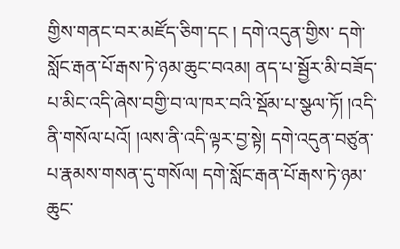གྱིས་གནང་བར་མཛོད་ཅིག་དང ། དགེ་འདུན་གྱིས་ དགེ་སློང་རྒན་པོ་རྒས་ཏེ་ཉམ་ཆུང་བའམ། ནད་པ་སྦྱོར་མི་བཟོད་པ་མིང་འདི་ཞེས་བགྱི་བ་ལ་ཁར་བའི་སྡོམ་པ་སྩལ་ཏོ། །འདི་ནི་གསོལ་པའོ། །ལས་ནི་འདི་ལྟར་བྱ་སྟེ། དགེ་འདུན་བཙུན་པ་རྣམས་གསན་དུ་གསོལ། དགེ་སློང་རྒན་པོ་རྒས་ཏེ་ཉམ་ཆུང་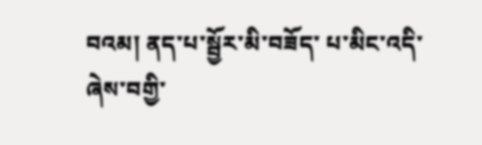བའམ། ནད་པ་སྦྱོར་མི་བཟོད་ པ་མིང་འདི་ཞེས་བགྱི་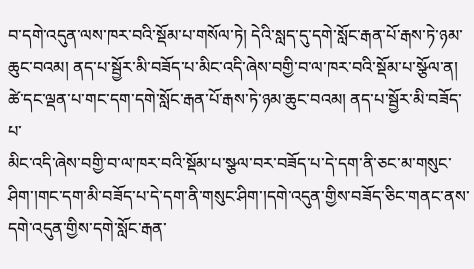བ་དགེ་འདུན་ལས་ཁར་བའི་སྡོམ་པ་གསོལ་ཏེ། དེའི་སླད་དུ་དགེ་སློང་རྒན་པོ་རྒས་ཏེ་ཉམ་ཆུང་བའམ། ནད་པ་སྦྱོར་མི་བཟོད་པ་མིང་འདི་ཞེས་བགྱི་བ་ལ་ཁར་བའི་སྡོམ་པ་སྩོལ་ན། ཚེ་དང་ལྡན་པ་གང་དག་དགེ་སློང་རྒན་པོ་རྒས་ཏེ་ཉམ་ཆུང་བའམ། ནད་པ་སྦྱོར་མི་བཟོད་པ་
མིང་འདི་ཞེས་བགྱི་བ་ལ་ཁར་བའི་སྡོམ་པ་སྩལ་བར་བཟོད་པ་དེ་དག་ནི་ཅང་མ་གསུང་ཤིག་།གང་དག་མི་བཟོད་པ་དེ་དག་ནི་གསུང་ཤིག་།དགེ་འདུན་གྱིས་བཟོད་ཅིང་གནང་ནས་དགེ་འདུན་གྱིས་དགེ་སློང་རྒན་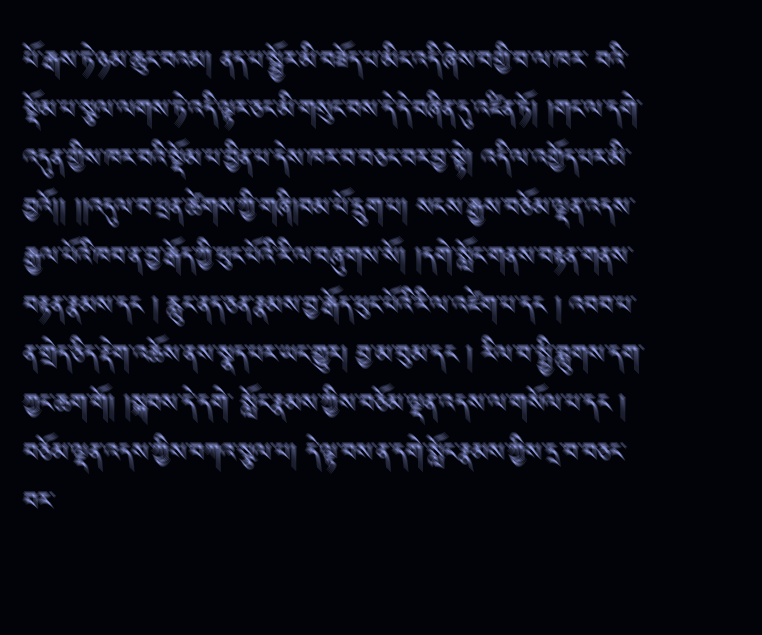པོ་རྒས་ཏེ་ཉམ་ཆུང་བའམ། ནད་པ་སྦྱོར་མི་བཟོད་པ་མིང་འདི་ཞེས་བགྱི་བ་ལ་ཁར་ བའི་སྡོམ་པ་སྩལ་ལགས་ཏེ་འདི་ལྟར་ཅང་མི་གསུང་བས་དེ་དེ་བཞིན་དུ་འཛིན་ཏོ། །གང་ལ་དགེ་འདུན་གྱིས་ཁར་བའི་སྡོམ་པ་བྱིན་པ་དེས་ཁར་བ་བཅང་བར་བྱ་སྟེ། འདི་ལ་འགྱོད་པར་མི་བྱའོ།། །།འདུལ་བ་ཕྲན་ཚེགས་ཀྱི་གཞི།བམ་པོ་དྲུག་པ། སངས་རྒྱས་བཅོམ་ལྡན་འདས་ རྒྱལ་པོའི་ཁབ་ན་བྱ་རྒོད་ཀྱི་ཕུང་པོའི་རི་ལ་བཞུགས་སོ། །དགེ་སློང་གནས་བརྟན་གནས་བརྟན་རྣམས་དང ། རླུང་ནད་ཅན་རྣམས་བྱ་རྒོད་ཕུང་པོའི་རི་ལ་འཛེག་པ་དང ། འབབ་པ་ན་གྲེད་ཅིད་རྡེག་འཆོས་ནས་སྣད་པར་ཡང་གྱུར། བྱ་མ་བུམ་དང ། རིལ་བ་སྤྱི་བླུགས་དག་ཀྱང་ཆག་གོ། །སྐབས་དེ་དགེ་ སློང་རྣམས་ཀྱིས་བཅོམ་ལྡན་འདས་ལ་གསོལ་པ་དང ། བཅོམ་ལྡན་འདས་ཀྱིས་བཀའ་སྩལ་པ། དེ་ལྟ་བས་ན་དགེ་སློང་རྣམས་ཀྱིས་དྲ་བ་བཅང་བར་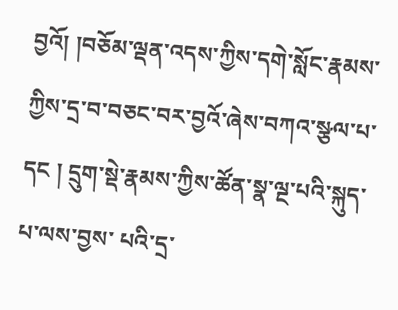བྱའོ། །བཅོམ་ལྡན་འདས་ཀྱིས་དགེ་སློང་རྣམས་ཀྱིས་དྲ་བ་བཅང་བར་བྱའོ་ཞེས་བཀའ་སྩལ་པ་དང ། དྲུག་སྡེ་རྣམས་ཀྱིས་ཚོན་སྣ་ལྔ་པའི་སྐུད་པ་ལས་བྱས་ པའི་དྲ་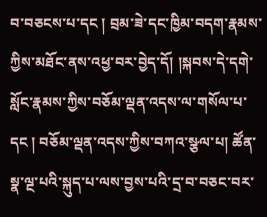བ་བཅངས་པ་དང ། བྲམ་ཟེ་དང་ཁྱིམ་བདག་རྣམས་ཀྱིས་མཐོང་ནས་འཕྱ་བར་བྱེད་དོ། །སྐབས་དེ་དགེ་སློང་རྣམས་ཀྱིས་བཅོམ་ལྡན་འདས་ལ་གསོལ་པ་དང ། བཅོམ་ལྡན་འདས་ཀྱིས་བཀའ་སྩལ་པ། ཚོན་སྣ་ལྔ་པའི་སྐུད་པ་ལས་བྱས་པའི་དྲ་བ་བཅང་བར་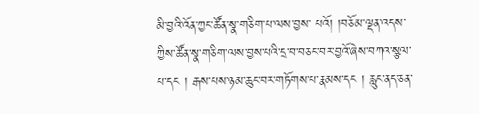མི་བྱའི་འོན་ཀྱང་ཚོན་སྣ་གཅིག་པ་ལས་བྱས་ པའོ། །བཅོམ་ལྡན་འདས་ཀྱིས་ཚོན་སྣ་གཅིག་ལས་བྱས་པའི་དྲ་བ་བཅང་བར་བྱའོ་ཞེས་བཀའ་སྩལ་པ་དང ། རྒས་པས་ཉམ་ཆུང་བར་གཏོགས་པ་རྣམས་དང ། རླུང་ནད་ཅན་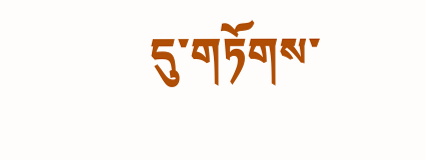དུ་གཏོགས་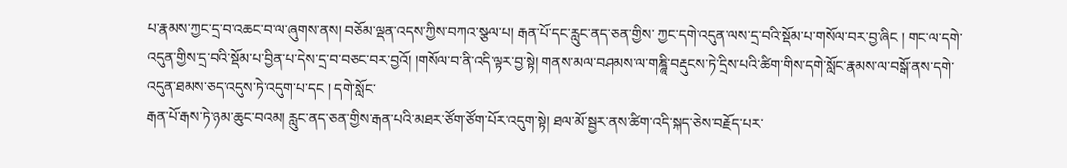པ་རྣམས་ཀྱང་དྲ་བ་འཆང་བ་ལ་ཞུགས་ནས། བཅོམ་ལྡན་འདས་ཀྱིས་བཀའ་སྩལ་པ། རྒན་པོ་དང་རླུང་ནད་ཅན་གྱིས་ ཀྱང་དགེ་འདུན་ལས་དྲ་བའི་སྡོམ་པ་གསོལ་བར་བྱ་ཞིང ། གང་ལ་དགེ་འདུན་གྱིས་དྲ་བའི་སྡོམ་པ་བྱིན་པ་དེས་དྲ་བ་བཅང་བར་བྱའོ། །གསོལ་བ་ནི་འདི་ལྟར་བྱ་སྟེ། གནས་མལ་བཤམས་ལ་གཎྜཱི་བརྡུངས་ཏེ་དྲིས་པའི་ཚིག་གིས་དགེ་སློང་རྣམས་ལ་བསྒོ་ནས་དགེ་འདུན་ཐམས་ཅད་འདུས་ཏེ་འདུག་པ་དང ། དགེ་སློང་
རྒན་པོ་རྒས་ཏེ་ཉམ་ཆུང་བའམ། རླུང་ནད་ཅན་གྱིས་རྒན་པའི་མཐར་ཙོག་ཙོག་པོར་འདུག་སྟེ། ཐལ་མོ་སྦྱར་ནས་ཚིག་འདི་སྐད་ཅེས་བརྗོད་པར་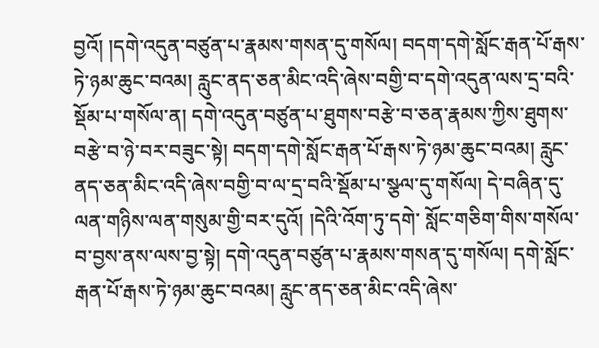བྱའོ། །དགེ་འདུན་བཙུན་པ་རྣམས་གསན་དུ་གསོལ། བདག་དགེ་སློང་རྒན་པོ་རྒས་ཏེ་ཉམ་ཆུང་བའམ། རླུང་ནད་ཅན་མིང་འདི་ཞེས་བགྱི་བ་དགེ་འདུན་ལས་དྲ་བའི་ སྡོམ་པ་གསོལ་ན། དགེ་འདུན་བཙུན་པ་ཐུགས་བརྩེ་བ་ཅན་རྣམས་ཀྱིས་ཐུགས་བརྩེ་བ་ཉེ་བར་བཟུང་སྟེ། བདག་དགེ་སློང་རྒན་པོ་རྒས་ཏེ་ཉམ་ཆུང་བའམ། རླུང་ནད་ཅན་མིང་འདི་ཞེས་བགྱི་བ་ལ་དྲ་བའི་སྡོམ་པ་སྩལ་དུ་གསོལ། དེ་བཞིན་དུ་ལན་གཉིས་ལན་གསུམ་གྱི་བར་དུའོ། །དེའི་འོག་ཏུ་དགེ་ སློང་གཅིག་གིས་གསོལ་བ་བྱས་ནས་ལས་བྱ་སྟེ། དགེ་འདུན་བཙུན་པ་རྣམས་གསན་དུ་གསོལ། དགེ་སློང་རྒན་པོ་རྒས་ཏེ་ཉམ་ཆུང་བའམ། རླུང་ནད་ཅན་མིང་འདི་ཞེས་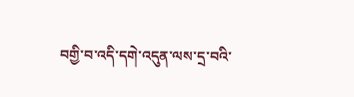བགྱི་བ་འདི་དགེ་འདུན་ལས་དྲ་བའི་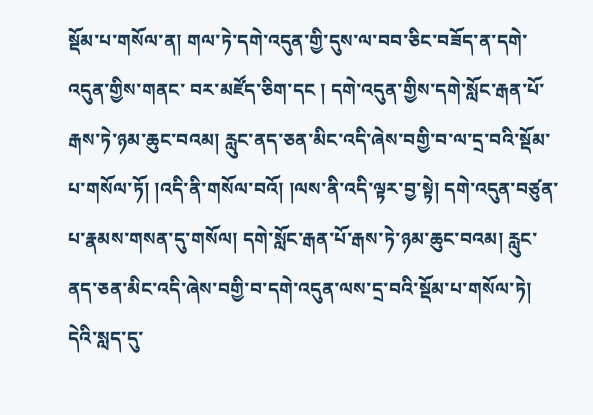སྡོམ་པ་གསོལ་ན། གལ་ཏེ་དགེ་འདུན་གྱི་དུས་ལ་བབ་ཅིང་བཟོད་ན་དགེ་འདུན་གྱིས་གནང་ བར་མཛོད་ཅིག་དང ། དགེ་འདུན་གྱིས་དགེ་སློང་རྒན་པོ་རྒས་ཏེ་ཉམ་ཆུང་བའམ། རླུང་ནད་ཅན་མིང་འདི་ཞེས་བགྱི་བ་ལ་དྲ་བའི་སྡོམ་པ་གསོལ་ཏོ། །འདི་ནི་གསོལ་བའོ། །ལས་ནི་འདི་ལྟར་བྱ་སྟེ། དགེ་འདུན་བཙུན་པ་རྣམས་གསན་དུ་གསོལ། དགེ་སློང་རྒན་པོ་རྒས་ཏེ་ཉམ་ཆུང་བའམ། རླུང་ ནད་ཅན་མིང་འདི་ཞེས་བགྱི་བ་དགེ་འདུན་ལས་དྲ་བའི་སྡོམ་པ་གསོལ་ཏེ། དེའི་སླད་དུ་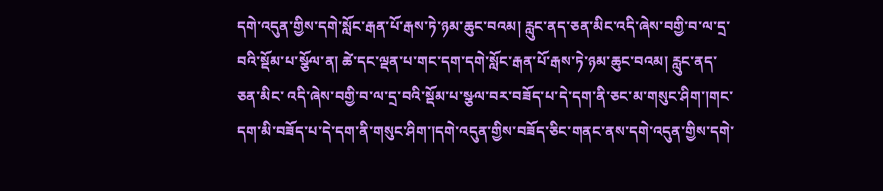དགེ་འདུན་གྱིས་དགེ་སློང་རྒན་པོ་རྒས་ཏེ་ཉམ་ཆུང་བའམ། རླུང་ནད་ཅན་མིང་འདི་ཞེས་བགྱི་བ་ལ་དྲ་བའི་སྡོམ་པ་སྩོལ་ན། ཚེ་དང་ལྡན་པ་གང་དག་དགེ་སློང་རྒན་པོ་རྒས་ཏེ་ཉམ་ཆུང་བའམ། རླུང་ནད་ཅན་མིང་ འདི་ཞེས་བགྱི་བ་ལ་དྲ་བའི་སྡོམ་པ་སྩལ་བར་བཟོད་པ་དེ་དག་ནི་ཅང་མ་གསུང་ཤིག་།གང་དག་མི་བཟོད་པ་དེ་དག་ནི་གསུང་ཤིག་།དགེ་འདུན་གྱིས་བཟོད་ཅིང་གནང་ནས་དགེ་འདུན་གྱིས་དགེ་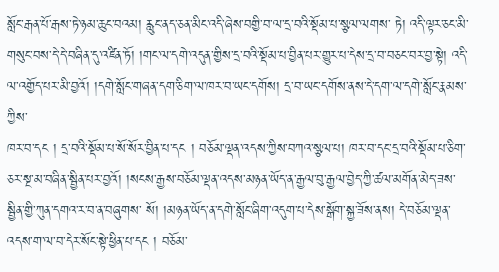སློང་རྒན་པོ་རྒས་ཏེ་ཉམ་ཆུང་བའམ། རླུང་ནད་ཅན་མིང་འདི་ཞེས་བགྱི་བ་ལ་དྲ་བའི་སྡོམ་པ་སྩལ་ལགས་ ཏེ། འདི་ལྟར་ཅང་མི་གསུང་བས་དེ་དེ་བཞིན་དུ་འཛིན་ཏོ། །གང་ལ་དགེ་འདུན་གྱིས་དྲ་བའི་སྡོམ་པ་བྱིན་པར་གྱུར་པ་དེས་དྲ་བ་བཅང་བར་བྱ་སྟེ། འདི་ལ་འགྱོད་པར་མི་བྱའོ། །དགེ་སློང་གཞན་དག་ཅིག་ལ་ཁར་བ་ཡང་དགོས། དྲ་བ་ཡང་དགོས་ནས་དེ་དག་ལ་དགེ་སློང་རྣམས་ཀྱིས་
ཁར་བ་དང ། དྲ་བའི་སྡོམ་པ་སོ་སོར་བྱིན་པ་དང ། བཅོམ་ལྡན་འདས་ཀྱིས་བཀའ་སྩལ་པ། ཁར་བ་དང་དྲ་བའི་སྡོམ་པ་ཅིག་ཅར་སྔ་མ་བཞིན་སྦྱིན་པར་བྱའོ། །སངས་རྒྱས་བཅོམ་ལྡན་འདས་མཉན་ཡོད་ན་རྒྱལ་བུ་རྒྱལ་བྱེད་ཀྱི་ཚལ་མགོན་མེད་ཟས་སྦྱིན་གྱི་ཀུན་དགའ་ར་བ་ན་བཞུགས་ སོ། །མཉན་ཡོད་ན་དགེ་སློང་ཞིག་འདུག་པ་དེས་སྒོག་སྐྱ་ཟོས་ནས། དེ་བཅོམ་ལྡན་འདས་ག་ལ་བ་དེར་སོང་སྟེ་ཕྱིན་པ་དང ། བཅོམ་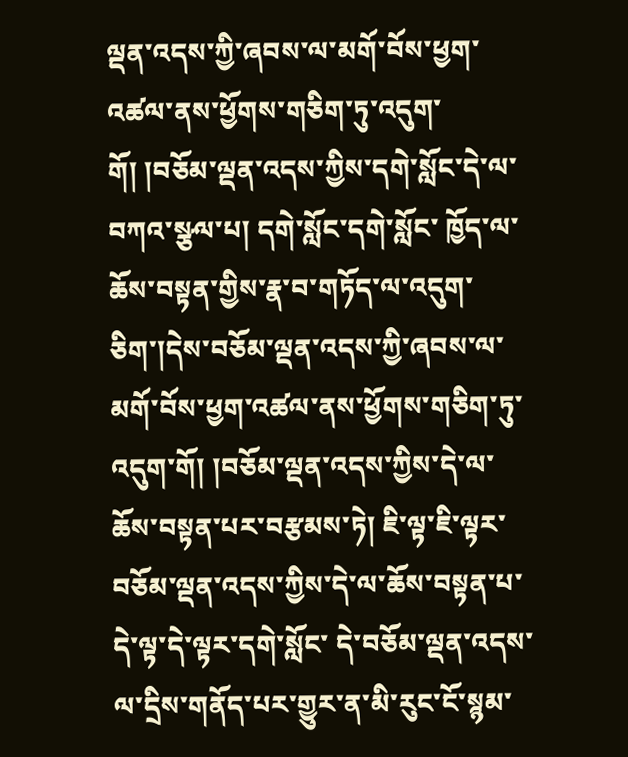ལྡན་འདས་ཀྱི་ཞབས་ལ་མགོ་བོས་ཕྱག་འཚལ་ནས་ཕྱོགས་གཅིག་ཏུ་འདུག་གོ། །བཅོམ་ལྡན་འདས་ཀྱིས་དགེ་སློང་དེ་ལ་བཀའ་སྩལ་པ། དགེ་སློང་དགེ་སློང་ ཁྱོད་ལ་ཆོས་བསྟན་གྱིས་རྣ་བ་གཏོད་ལ་འདུག་ཅིག་།དེས་བཅོམ་ལྡན་འདས་ཀྱི་ཞབས་ལ་མགོ་བོས་ཕྱག་འཚལ་ནས་ཕྱོགས་གཅིག་ཏུ་འདུག་གོ། །བཅོམ་ལྡན་འདས་ཀྱིས་དེ་ལ་ཆོས་བསྟན་པར་བརྩམས་ཏེ། ཇི་ལྟ་ཇི་ལྟར་བཅོམ་ལྡན་འདས་ཀྱིས་དེ་ལ་ཆོས་བསྟན་པ་དེ་ལྟ་དེ་ལྟར་དགེ་སློང་ དེ་བཅོམ་ལྡན་འདས་ལ་དྲིས་གནོད་པར་གྱུར་ན་མི་རུང་ངོ་སྙམ་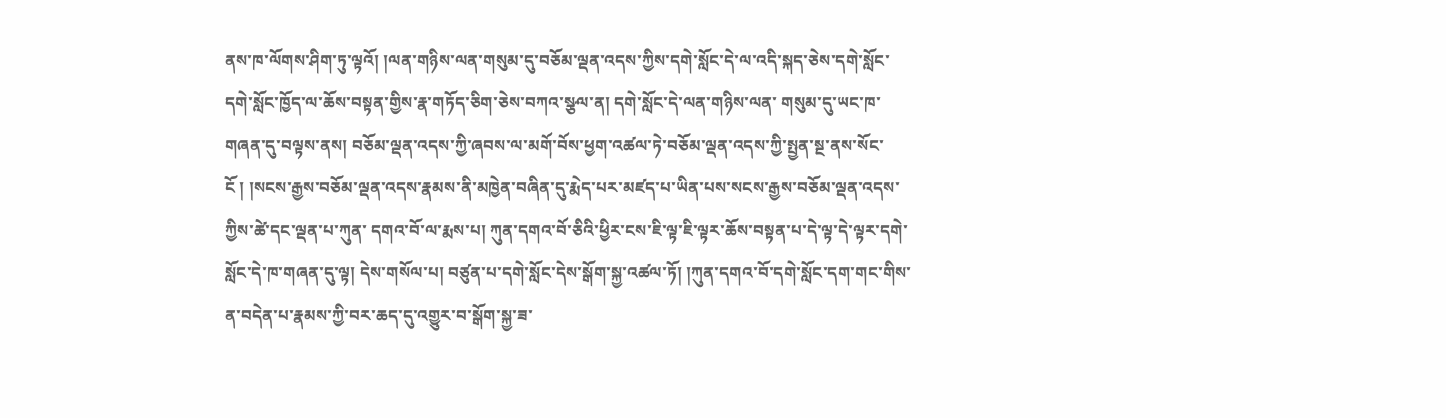ནས་ཁ་ལོགས་ཤིག་ཏུ་ལྟའོ། །ལན་གཉིས་ལན་གསུམ་དུ་བཅོམ་ལྡན་འདས་ཀྱིས་དགེ་སློང་དེ་ལ་འདི་སྐད་ཅེས་དགེ་སློང་དགེ་སློང་ཁྱོད་ལ་ཆོས་བསྟན་གྱིས་རྣ་གཏོད་ཅིག་ཅེས་བཀའ་སྩལ་ན། དགེ་སློང་དེ་ལན་གཉིས་ལན་ གསུམ་དུ་ཡང་ཁ་གཞན་དུ་བལྟས་ནས། བཅོམ་ལྡན་འདས་ཀྱི་ཞབས་ལ་མགོ་བོས་ཕྱག་འཚལ་ཏེ་བཅོམ་ལྡན་འདས་ཀྱི་སྤྱན་སྔ་ནས་སོང་ངོ ། །སངས་རྒྱས་བཅོམ་ལྡན་འདས་རྣམས་ནི་མཁྱེན་བཞིན་དུ་རྨེད་པར་མཛད་པ་ཡིན་པས་སངས་རྒྱས་བཅོམ་ལྡན་འདས་ཀྱིས་ཚེ་དང་ལྡན་པ་ཀུན་ དགའ་བོ་ལ་རྨས་པ། ཀུན་དགའ་བོ་ཅིའི་ཕྱིར་ངས་ཇི་ལྟ་ཇི་ལྟར་ཆོས་བསྟན་པ་དེ་ལྟ་དེ་ལྟར་དགེ་སློང་དེ་ཁ་གཞན་དུ་ལྟ། དེས་གསོལ་པ། བཙུན་པ་དགེ་སློང་དེས་སྒོག་སྐྱ་འཚལ་ཏོ། །ཀུན་དགའ་བོ་དགེ་སློང་དག་གང་གིས་ན་བདེན་པ་རྣམས་ཀྱི་བར་ཆད་དུ་འགྱུར་བ་སྒོག་སྐྱ་ཟ་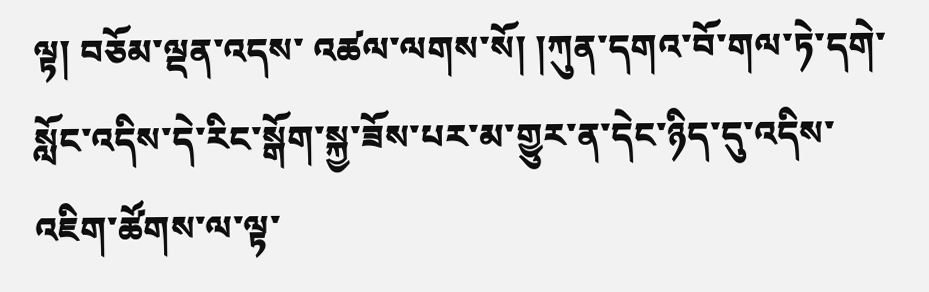ལྟ། བཅོམ་ལྡན་འདས་ འཚལ་ལགས་སོ། །ཀུན་དགའ་བོ་གལ་ཏེ་དགེ་སློང་འདིས་དེ་རིང་སྒོག་སྐྱ་ཟོས་པར་མ་གྱུར་ན་དེང་ཉིད་དུ་འདིས་འཇིག་ཚོགས་ལ་ལྟ་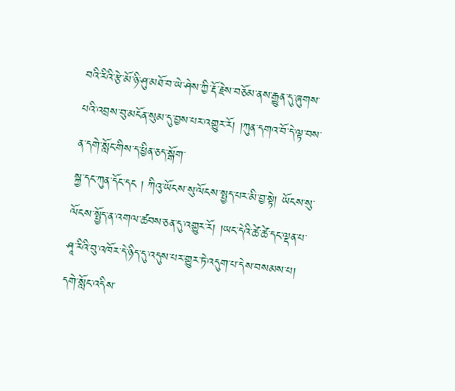བའི་རིའི་རྩེ་མོ་ཉི་ཤུ་མཐོ་བ་ཡེ་ཤེས་ཀྱི་རྡོ་རྗེས་བཅོམ་ནས་རྒྱུན་དུ་ཞུགས་པའི་འབྲས་བུ་མངོན་སུམ་དུ་བྱས་པར་འགྱུར་རོ། །ཀུན་དགའ་བོ་དེ་ལྟ་བས་ན་དགེ་སློང་གིས་ད་ཕྱིན་ཅད་སྒོག་
སྐྱ་དང་ཀུན་དོང་དང ། ཀིའུ་ཡོངས་སུ་ལོངས་སྤྱད་པར་མི་བྱ་སྟེ། ཡོངས་སུ་ལོངས་སྤྱོད་ན་འགལ་ཚབས་ཅན་དུ་འགྱུར་རོ། །ཡང་དེའི་ཚེ་ཚེ་དང་ལྡན་པ་ཤཱ་རིའི་བུ་འཁོར་དེ་ཉིད་དུ་འདུས་པར་གྱུར་ཏེ་འདུག་པ་དེས་བསམས་པ། དགེ་སློང་འདིས་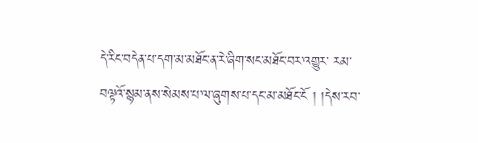དེ་རིང་བདེན་པ་དག་མ་མཐོང་ན་རེ་ཞིག་སང་མཐོང་བར་འགྱུར་ རམ་བལྟའོ་སྙམ་ནས་སེམས་པ་ལ་ཞུགས་པ་དང་མ་མཐོང་ངོ ། །དེས་རབ་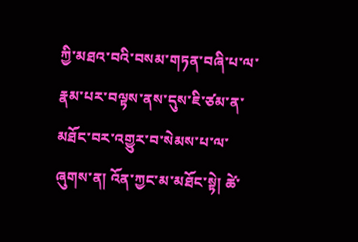ཀྱི་མཐའ་བའི་བསམ་གཏན་བཞི་པ་ལ་རྣམ་པར་བལྟས་ནས་དུས་ཇི་ཙམ་ན་མཐོང་བར་འགྱུར་བ་སེམས་པ་ལ་ཞུགས་ན། འོན་ཀྱང་མ་མཐོང་སྟེ། ཚེ་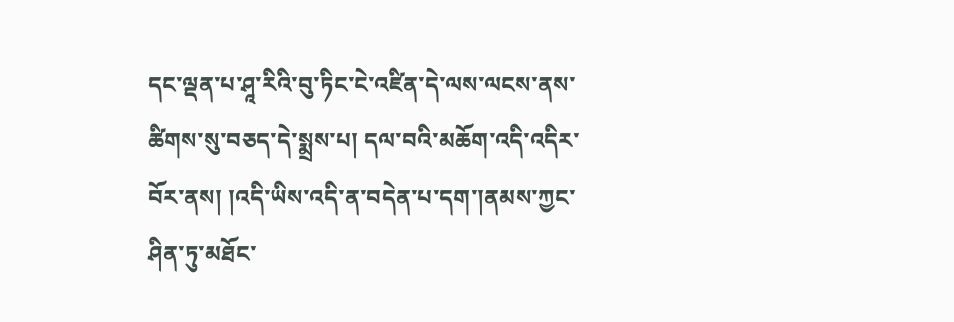དང་ལྡན་པ་ཤཱ་རིའི་བུ་ཏིང་ངེ་འཛིན་དེ་ལས་ལངས་ནས་ཚིགས་སུ་བཅད་དེ་སྨྲས་པ། དལ་བའི་མཆོག་འདི་འདིར་བོར་ནས། །འདི་ཡིས་འདི་ན་བདེན་པ་དག་།ནམས་ཀྱང་ཤིན་ཏུ་མཐོང་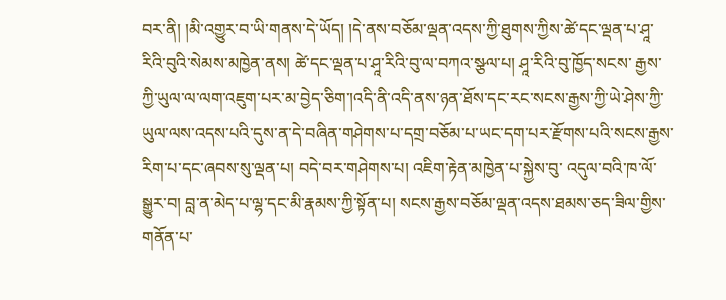བར་ནི། །མི་འགྱུར་བ་ཡི་གནས་དེ་ཡོད། །དེ་ནས་བཅོམ་ལྡན་འདས་ཀྱི་ཐུགས་ཀྱིས་ཚེ་དང་ལྡན་པ་ཤཱ་རིའི་བུའི་སེམས་མཁྱེན་ནས། ཚེ་དང་ལྡན་པ་ཤཱ་རིའི་བུ་ལ་བཀའ་སྩལ་པ། ཤཱ་རིའི་བུ་ཁྱོད་སངས་ རྒྱས་ཀྱི་ཡུལ་ལ་ལག་འཇུག་པར་མ་བྱེད་ཅིག་།འདི་ནི་འདི་ནས་ཉན་ཐོས་དང་རང་སངས་རྒྱས་ཀྱི་ཡེ་ཤེས་ཀྱི་ཡུལ་ལས་འདས་པའི་དུས་ན་དེ་བཞིན་གཤེགས་པ་དགྲ་བཅོམ་པ་ཡང་དག་པར་རྫོགས་པའི་སངས་རྒྱས་རིག་པ་དང་ཞབས་སུ་ལྡན་པ། བདེ་བར་གཤེགས་པ། འཇིག་རྟེན་མཁྱེན་པ་སྐྱེས་བུ་ འདུལ་བའི་ཁ་ལོ་སྒྱུར་བ། བླ་ན་མེད་པ་ལྷ་དང་མི་རྣམས་ཀྱི་སྟོན་པ། སངས་རྒྱས་བཅོམ་ལྡན་འདས་ཐམས་ཅད་ཟིལ་གྱིས་གནོན་པ་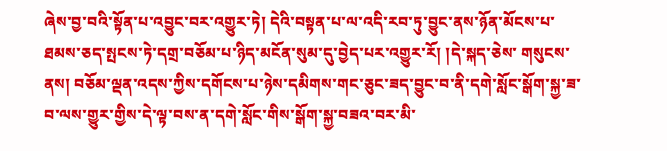ཞེས་བྱ་བའི་སྟོན་པ་འབྱུང་བར་འགྱུར་ཏེ། དེའི་བསྟན་པ་ལ་འདི་རབ་ཏུ་བྱུང་ནས་ཉོན་མོངས་པ་ཐམས་ཅད་སྤངས་ཏེ་དགྲ་བཅོམ་པ་ཉིད་མངོན་སུམ་དུ་བྱེད་པར་འགྱུར་རོ། །དེ་སྐད་ཅེས་ གསུངས་ནས། བཅོམ་ལྡན་འདས་ཀྱིས་དགོངས་པ་ཉེས་དམིགས་གང་ཅུང་ཟད་བྱུང་བ་ནི་དགེ་སློང་སྒོག་སྐྱ་ཟ་བ་ལས་གྱུར་གྱིས་དེ་ལྟ་བས་ན་དགེ་སློང་གིས་སྒོག་སྐྱ་བཟའ་བར་མི་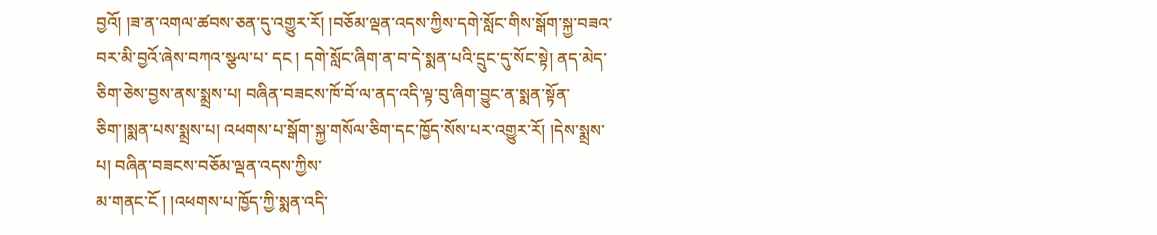བྱའོ། །ཟ་ན་འགལ་ཚབས་ཅན་དུ་འགྱུར་རོ། །བཅོམ་ལྡན་འདས་ཀྱིས་དགེ་སློང་གིས་སྒོག་སྐྱ་བཟའ་བར་མི་བྱའོ་ཞེས་བཀའ་སྩལ་པ་ དང ། དགེ་སློང་ཞིག་ན་བ་དེ་སྨན་པའི་དྲུང་དུ་སོང་སྟེ། ནད་མེད་ཅིག་ཅེས་བྱས་ནས་སྨྲས་པ། བཞིན་བཟངས་ཁོ་བོ་ལ་ནད་འདི་ལྟ་བུ་ཞིག་བྱུང་ན་སྨན་སྟོན་ཅིག་།སྨན་པས་སྨྲས་པ། འཕགས་པ་སྒོག་སྐྱ་གསོལ་ཅིག་དང་ཁྱོད་སོས་པར་འགྱུར་རོ། །དེས་སྨྲས་པ། བཞིན་བཟངས་བཅོམ་ལྡན་འདས་ཀྱིས་
མ་གནང་ངོ ། །འཕགས་པ་ཁྱོད་ཀྱི་སྨན་འདི་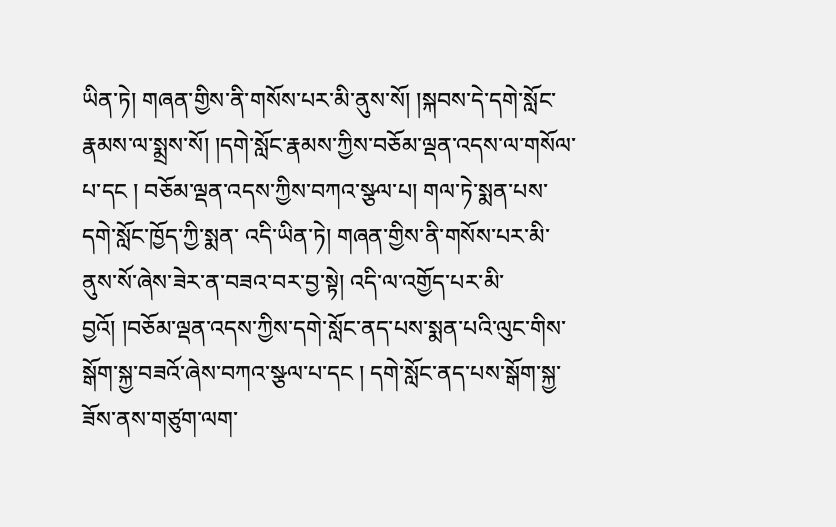ཡིན་ཏེ། གཞན་གྱིས་ནི་གསོས་པར་མི་ནུས་སོ། །སྐབས་དེ་དགེ་སློང་རྣམས་ལ་སྨྲས་སོ། །དགེ་སློང་རྣམས་ཀྱིས་བཅོམ་ལྡན་འདས་ལ་གསོལ་པ་དང ། བཅོམ་ལྡན་འདས་ཀྱིས་བཀའ་སྩལ་པ། གལ་ཏེ་སྨན་པས་དགེ་སློང་ཁྱོད་ཀྱི་སྨན་ འདི་ཡིན་ཏེ། གཞན་གྱིས་ནི་གསོས་པར་མི་ནུས་སོ་ཞེས་ཟེར་ན་བཟའ་བར་བྱ་སྟེ། འདི་ལ་འགྱོད་པར་མི་བྱའོ། །བཅོམ་ལྡན་འདས་ཀྱིས་དགེ་སློང་ནད་པས་སྨན་པའི་ལུང་གིས་སྒོག་སྐྱ་བཟའོ་ཞེས་བཀའ་སྩལ་པ་དང ། དགེ་སློང་ནད་པས་སྒོག་སྐྱ་ཟོས་ནས་གཙུག་ལག་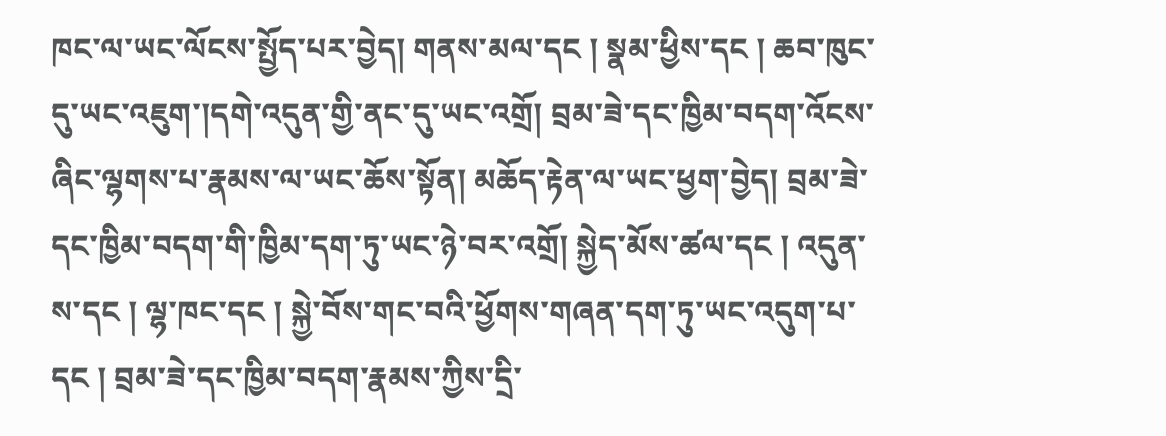ཁང་ལ་ཡང་ལོངས་སྤྱོད་པར་བྱེད། གནས་མལ་དང ། སྣམ་ཕྱིས་དང ། ཆབ་ཁུང་དུ་ཡང་འཇུག་།དགེ་འདུན་གྱི་ནང་དུ་ཡང་འགྲོ། བྲམ་ཟེ་དང་ཁྱིམ་བདག་འོངས་ཞིང་ལྷགས་པ་རྣམས་ལ་ཡང་ཆོས་སྟོན། མཆོད་རྟེན་ལ་ཡང་ཕྱག་བྱེད། བྲམ་ཟེ་དང་ཁྱིམ་བདག་གི་ཁྱིམ་དག་ཏུ་ཡང་ཉེ་བར་འགྲོ། སྐྱེད་མོས་ཚལ་དང ། འདུན་ ས་དང ། ལྷ་ཁང་དང ། སྐྱེ་བོས་གང་བའི་ཕྱོགས་གཞན་དག་ཏུ་ཡང་འདུག་པ་དང ། བྲམ་ཟེ་དང་ཁྱིམ་བདག་རྣམས་ཀྱིས་དྲི་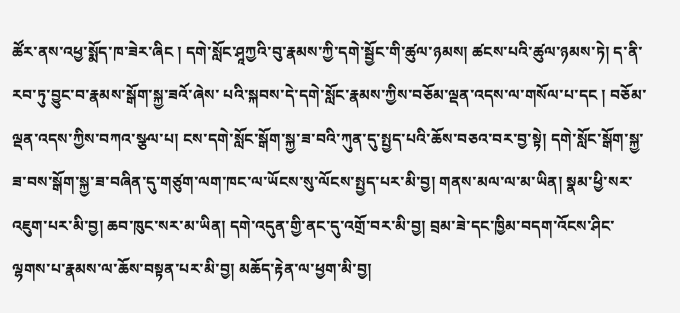ཚོར་ནས་འཕྱ་སྨོད་ཁ་ཟེར་ཞིང ། དགེ་སློང་ཤཱཀྱའི་བུ་རྣམས་ཀྱི་དགེ་སྦྱོང་གི་ཚུལ་ཉམས། ཚངས་པའི་ཚུལ་ཉམས་ཏེ། ད་ནི་རབ་ཏུ་བྱུང་བ་རྣམས་སྒོག་སྐྱ་ཟའོ་ཞེས་ པའི་སྐབས་དེ་དགེ་སློང་རྣམས་ཀྱིས་བཅོམ་ལྡན་འདས་ལ་གསོལ་པ་དང ། བཅོམ་ལྡན་འདས་ཀྱིས་བཀའ་སྩལ་པ། ངས་དགེ་སློང་སྒོག་སྐྱ་ཟ་བའི་ཀུན་དུ་སྤྱད་པའི་ཆོས་བཅའ་བར་བྱ་སྟེ། དགེ་སློང་སྒོག་སྐྱ་ཟ་བས་སྒོག་སྐྱ་ཟ་བཞིན་དུ་གཙུག་ལག་ཁང་ལ་ཡོངས་སུ་ལོངས་སྤྱད་པར་མི་བྱ། གནས་མལ་ལ་མ་ཡིན། སྣམ་ཕྱི་སར་འཇུག་པར་མི་བྱ། ཆབ་ཁུང་སར་མ་ཡིན། དགེ་འདུན་གྱི་ནང་དུ་འགྲོ་བར་མི་བྱ། བྲམ་ཟེ་དང་ཁྱིམ་བདག་འོངས་ཤིང་ལྷགས་པ་རྣམས་ལ་ཆོས་བསྟན་པར་མི་བྱ། མཆོད་རྟེན་ལ་ཕྱག་མི་བྱ།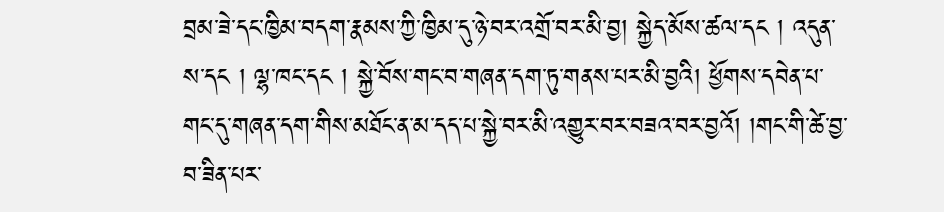བྲམ་ཟེ་དང་ཁྱིམ་བདག་རྣམས་ཀྱི་ཁྱིམ་དུ་ཉེ་བར་འགྲོ་བར་མི་བྱ། སྐྱེད་མོས་ཚལ་དང ། འདུན་ས་དང ། ལྷ་ཁང་དང ། སྐྱེ་བོས་གང་བ་གཞན་དག་ཏུ་གནས་པར་མི་བྱའི། ཕྱོགས་དབེན་པ་གང་དུ་གཞན་དག་གིས་མཐོང་ན་མ་དད་པ་སྐྱེ་བར་མི་འགྱུར་བར་བཟའ་བར་བྱའོ། །གང་གི་ཚེ་བྱ་བ་ཟིན་པར་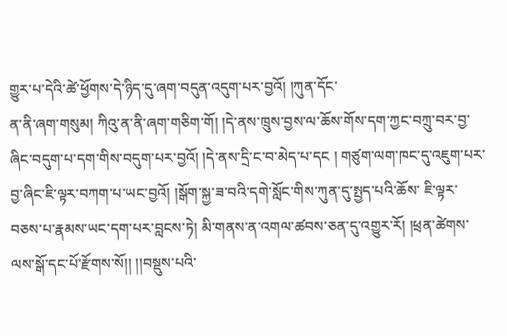གྱུར་པ་དེའི་ཚེ་ཕྱོགས་དེ་ཉིད་དུ་ཞག་བདུན་འདུག་པར་བྱའོ། །ཀུན་དོང་
ན་ནི་ཞག་གསུམ། ཀིའུ་ན་ནི་ཞག་གཅིག་གོ། །དེ་ནས་ཁྲུས་བྱས་ལ་ཆོས་གོས་དག་ཀྱང་བཀྲུ་བར་བྱ་ཞིང་བདུག་པ་དག་གིས་བདུག་པར་བྱའོ། །དེ་ནས་དྲི་ང་བ་མེད་པ་དང ། གཙུག་ལག་ཁང་དུ་འཇུག་པར་བྱ་ཞིང་ཇི་ལྟར་བཀག་པ་ཡང་བྱའོ། །སྒོག་སྐྱ་ཟ་བའི་དགེ་སློང་གིས་ཀུན་དུ་སྤྱད་པའི་ཆོས་ ཇི་ལྟར་བཅས་པ་རྣམས་ཡང་དག་པར་བླངས་ཏེ། མི་གནས་ན་འགལ་ཚབས་ཅན་དུ་འགྱུར་རོ། །ཕྲན་ཚེགས་ལས་སྒོ་དང་པོ་རྫོགས་སོ།། །།བསྡུས་པའི་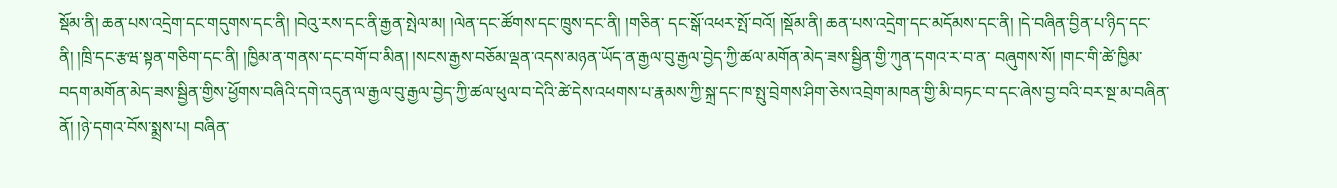སྡོམ་ནི། ཆན་པས་འདྲེག་དང་གདུགས་དང་ནི། །བེའུ་རས་དང་ནི་རྒྱན་སྤེལ་མ། །ལེན་དང་ཚོགས་དང་ཁྲུས་དང་ནི། །གཅིན་ དང་སྒོ་འཕར་སྤོ་བའོ། །སྡོམ་ནི། ཆན་པས་འདྲེག་དང་མདོམས་དང་ནི། །དེ་བཞིན་བྱིན་པ་ཉིད་དང་ནི། །ཁྲི་དང་རྩཝ་སྟན་གཅིག་དང་ནི། །ཁྱིམ་ན་གནས་དང་བགོ་བ་མིན། །སངས་རྒྱས་བཅོམ་ལྡན་འདས་མཉན་ཡོད་ན་རྒྱལ་བུ་རྒྱལ་བྱེད་ཀྱི་ཚལ་མགོན་མེད་ཟས་སྦྱིན་གྱི་ཀུན་དགའ་ར་བ་ན་ བཞུགས་སོ། །གང་གི་ཚེ་ཁྱིམ་བདག་མགོན་མེད་ཟས་སྦྱིན་གྱིས་ཕྱོགས་བཞིའི་དགེ་འདུན་ལ་རྒྱལ་བུ་རྒྱལ་བྱེད་ཀྱི་ཚལ་ཕུལ་བ་དེའི་ཚེ་དེས་འཕགས་པ་རྣམས་ཀྱི་སྐྲ་དང་ཁ་སྤུ་བྲེགས་ཤིག་ཅེས་འབྲེག་མཁན་གྱི་མི་བཏང་བ་དང་ཞེས་བྱ་བའི་བར་སྔ་མ་བཞིན་ནོ། །ཉེ་དགའ་བོས་སྨྲས་པ། བཞིན་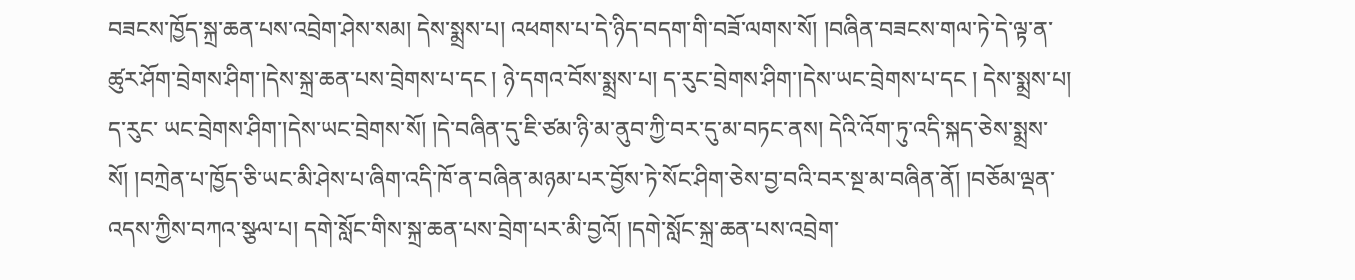བཟངས་ཁྱོད་སྐྲ་ཆན་པས་འབྲེག་ཤེས་སམ། དེས་སྨྲས་པ། འཕགས་པ་དེ་ཉིད་བདག་གི་བཟོ་ལགས་སོ། །བཞིན་བཟངས་གལ་ཏེ་དེ་ལྟ་ན་ཚུར་ཤོག་བྲེགས་ཤིག་།དེས་སྐྲ་ཆན་པས་བྲེགས་པ་དང ། ཉེ་དགའ་བོས་སྨྲས་པ། ད་རུང་བྲེགས་ཤིག་།དེས་ཡང་བྲེགས་པ་དང ། དེས་སྨྲས་པ། ད་རུང་ ཡང་བྲེགས་ཤིག་།དེས་ཡང་བྲེགས་སོ། །དེ་བཞིན་དུ་ཇི་ཙམ་ཉི་མ་ནུབ་ཀྱི་བར་དུ་མ་བཏང་ནས། དེའི་འོག་ཏུ་འདི་སྐད་ཅེས་སྨྲས་སོ། །བཀྲེན་པ་ཁྱོད་ཅི་ཡང་མི་ཤེས་པ་ཞིག་འདི་ཁོ་ན་བཞིན་མཉམ་པར་བྱོས་ཏེ་སོང་ཤིག་ཅེས་བྱ་བའི་བར་སྔ་མ་བཞིན་ནོ། །བཅོམ་ལྡན་འདས་ཀྱིས་བཀའ་སྩལ་པ། དགེ་སློང་གིས་སྐྲ་ཆན་པས་བྲེག་པར་མི་བྱའོ། །དགེ་སློང་སྐྲ་ཆན་པས་འབྲེག་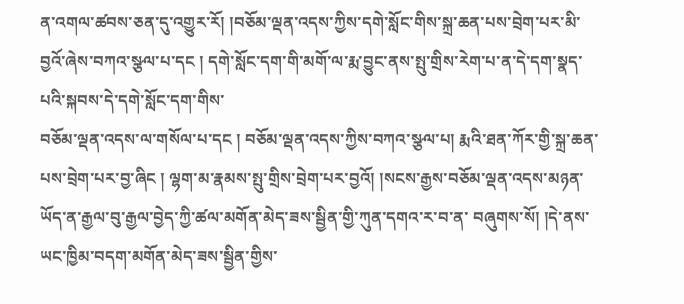ན་འགལ་ཚབས་ཅན་དུ་འགྱུར་རོ། །བཅོམ་ལྡན་འདས་ཀྱིས་དགེ་སློང་གིས་སྐྲ་ཆན་པས་བྲེག་པར་མི་བྱའོ་ཞེས་བཀའ་སྩལ་པ་དང ། དགེ་སློང་དག་གི་མགོ་ལ་རྨ་བྱུང་ནས་སྤུ་གྲིས་རེག་པ་ན་དེ་དག་སྣད་པའི་སྐབས་དེ་དགེ་སློང་དག་གིས་
བཅོམ་ལྡན་འདས་ལ་གསོལ་པ་དང ། བཅོམ་ལྡན་འདས་ཀྱིས་བཀའ་སྩལ་པ། རྨའི་ཐན་ཀོར་གྱི་སྐྲ་ཆན་པས་བྲེག་པར་བྱ་ཞིང ། ལྷག་མ་རྣམས་སྤུ་གྲིས་བྲེག་པར་བྱའོ། །སངས་རྒྱས་བཅོམ་ལྡན་འདས་མཉན་ཡོད་ན་རྒྱལ་བུ་རྒྱལ་བྱེད་ཀྱི་ཚལ་མགོན་མེད་ཟས་སྦྱིན་གྱི་ཀུན་དགའ་ར་བ་ན་ བཞུགས་སོ། །དེ་ནས་ཡང་ཁྱིམ་བདག་མགོན་མེད་ཟས་སྦྱིན་གྱིས་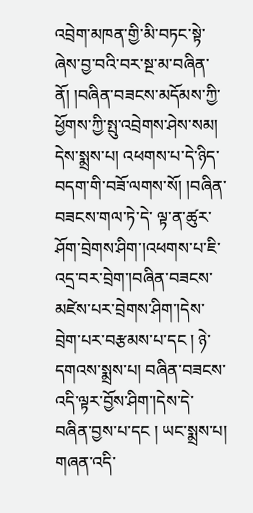འབྲེག་མཁན་གྱི་མི་བཏང་སྟེ་ཞེས་བྱ་བའི་བར་སྔ་མ་བཞིན་ནོ། །བཞིན་བཟངས་མདོམས་ཀྱི་ཕྱོགས་ཀྱི་སྤུ་འབྲེགས་ཤེས་སམ། དེས་སྨྲས་པ། འཕགས་པ་དེ་ཉིད་བདག་གི་བཟོ་ལགས་སོ། །བཞིན་བཟངས་གལ་ཏེ་དེ་ ལྟ་ན་ཚུར་ཤོག་བྲེགས་ཤིག་།འཕགས་པ་ཇི་འདྲ་བར་བྲེག་།བཞིན་བཟངས་མཛེས་པར་བྲེགས་ཤིག་།དེས་བྲེག་པར་བརྩམས་པ་དང ། ཉེ་དགའས་སྨྲས་པ། བཞིན་བཟངས་འདི་ལྟར་བྱོས་ཤིག་།དེས་དེ་བཞིན་བྱས་པ་དང ། ཡང་སྨྲས་པ། གཞན་འདི་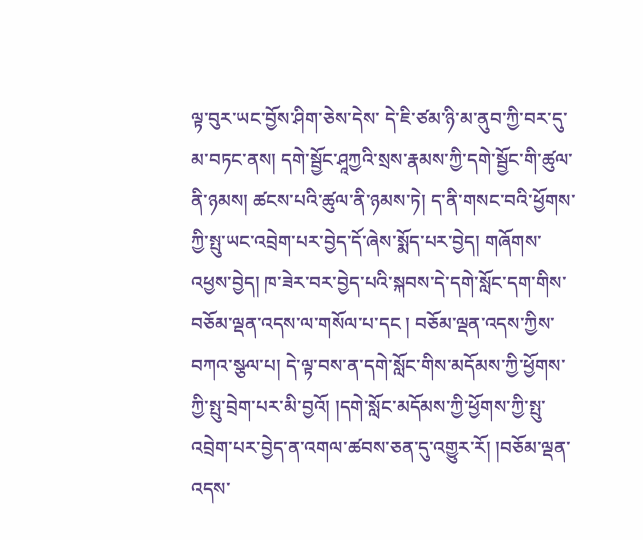ལྟ་བུར་ཡང་བྱོས་ཤིག་ཅེས་དེས་ དེ་ཇི་ཙམ་ཉི་མ་ནུབ་ཀྱི་བར་དུ་མ་བཏང་ནས། དགེ་སྦྱོང་ཤཱཀྱའི་སྲས་རྣམས་ཀྱི་དགེ་སྦྱོང་གི་ཚུལ་ནི་ཉམས། ཚངས་པའི་ཚུལ་ནི་ཉམས་ཏེ། ད་ནི་གསང་བའི་ཕྱོགས་ཀྱི་སྤུ་ཡང་འབྲེག་པར་བྱེད་དོ་ཞེས་སྨོད་པར་བྱེད། གཞོགས་འཕྱས་བྱེད། ཁ་ཟེར་བར་བྱེད་པའི་སྐབས་དེ་དགེ་སློང་དག་གིས་ བཅོམ་ལྡན་འདས་ལ་གསོལ་པ་དང ། བཅོམ་ལྡན་འདས་ཀྱིས་བཀའ་སྩལ་པ། དེ་ལྟ་བས་ན་དགེ་སློང་གིས་མདོམས་ཀྱི་ཕྱོགས་ཀྱི་སྤུ་བྲེག་པར་མི་བྱའོ། །དགེ་སློང་མདོམས་ཀྱི་ཕྱོགས་ཀྱི་སྤུ་འབྲེག་པར་བྱེད་ན་འགལ་ཚབས་ཅན་དུ་འགྱུར་རོ། །བཅོམ་ལྡན་འདས་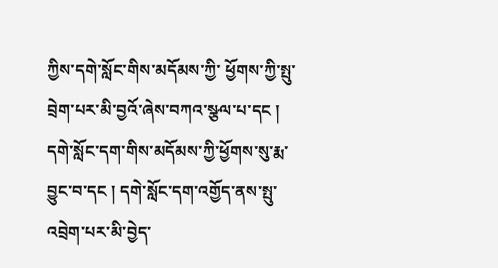ཀྱིས་དགེ་སློང་གིས་མདོམས་ཀྱི་ ཕྱོགས་ཀྱི་སྤུ་བྲེག་པར་མི་བྱའོ་ཞེས་བཀའ་སྩལ་པ་དང ། དགེ་སློང་དག་གིས་མདོམས་ཀྱི་ཕྱོགས་སུ་རྨ་བྱུང་བ་དང ། དགེ་སློང་དག་འགྱོད་ནས་སྤུ་འབྲེག་པར་མི་བྱེད་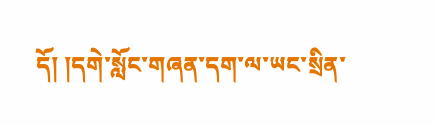དོ། །དགེ་སློང་གཞན་དག་ལ་ཡང་སྲིན་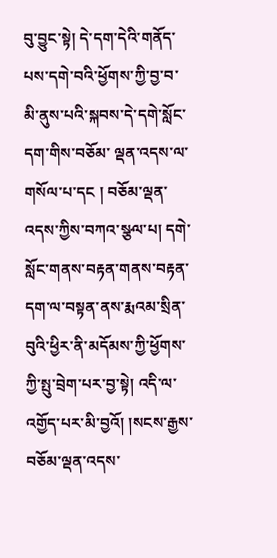བུ་བྱུང་སྟེ། དེ་དག་དེའི་གནོད་པས་དགེ་བའི་ཕྱོགས་ཀྱི་བྱ་བ་མི་ནུས་པའི་སྐབས་དེ་དགེ་སློང་དག་གིས་བཅོམ་ ལྡན་འདས་ལ་གསོལ་པ་དང ། བཅོམ་ལྡན་འདས་ཀྱིས་བཀའ་སྩལ་པ། དགེ་སློང་གནས་བརྟན་གནས་བརྟན་དག་ལ་བསྟན་ནས་རྨའམ་སྲིན་བུའི་ཕྱིར་ནི་མདོམས་ཀྱི་ཕྱོགས་ཀྱི་སྤུ་བྲེག་པར་བྱ་སྟེ། འདི་ལ་འགྱོད་པར་མི་བྱའོ། །སངས་རྒྱས་བཅོམ་ལྡན་འདས་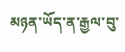མཉན་ཡོད་ན་རྒྱལ་བུ་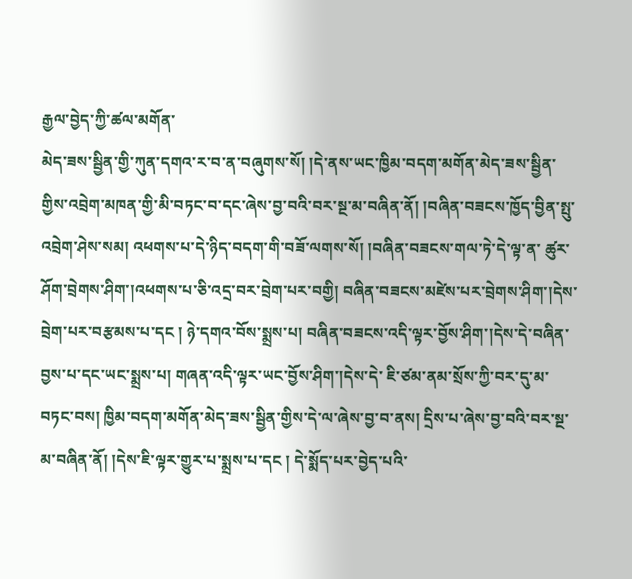རྒྱལ་བྱེད་ཀྱི་ཚལ་མགོན་
མེད་ཟས་སྦྱིན་གྱི་ཀུན་དགའ་ར་བ་ན་བཞུགས་སོ། །དེ་ནས་ཡང་ཁྱིམ་བདག་མགོན་མེད་ཟས་སྦྱིན་གྱིས་འབྲེག་མཁན་གྱི་མི་བཏང་བ་དང་ཞེས་བྱ་བའི་བར་སྔ་མ་བཞིན་ནོ། །བཞིན་བཟངས་ཁྱོད་བྱིན་སྤུ་འབྲེག་ཤེས་སམ། འཕགས་པ་དེ་ཉིད་བདག་གི་བཟོ་ལགས་སོ། །བཞིན་བཟངས་གལ་ཏེ་དེ་ལྟ་ན་ ཚུར་ཤོག་བྲེགས་ཤིག་།འཕགས་པ་ཅི་འདྲ་བར་བྲེག་པར་བགྱི། བཞིན་བཟངས་མཛེས་པར་བྲེགས་ཤིག་།དེས་བྲེག་པར་བརྩམས་པ་དང ། ཉེ་དགའ་བོས་སྨྲས་པ། བཞིན་བཟངས་འདི་ལྟར་བྱོས་ཤིག་།དེས་དེ་བཞིན་བྱས་པ་དང་ཡང་སྨྲས་པ། གཞན་འདི་ལྟར་ཡང་བྱོས་ཤིག་།དེས་དེ་ ཇི་ཙམ་ནམ་སྲོས་ཀྱི་བར་དུ་མ་བཏང་བས། ཁྱིམ་བདག་མགོན་མེད་ཟས་སྦྱིན་གྱིས་དེ་ལ་ཞེས་བྱ་བ་ནས། དྲིས་པ་ཞེས་བྱ་བའི་བར་སྔ་མ་བཞིན་ནོ། །དེས་ཇི་ལྟར་གྱུར་པ་སྨྲས་པ་དང ། དེ་སྨོད་པར་བྱེད་པའི་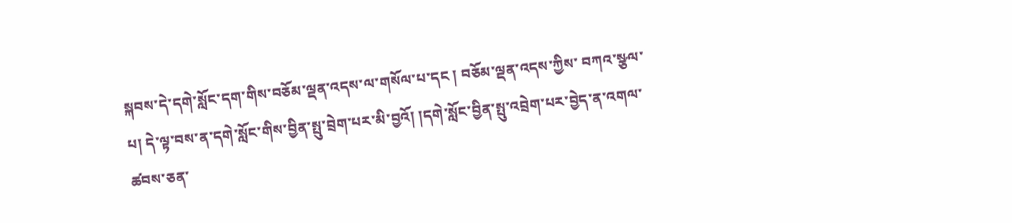སྐབས་དེ་དགེ་སློང་དག་གིས་བཅོམ་ལྡན་འདས་ལ་གསོལ་པ་དང ། བཅོམ་ལྡན་འདས་ཀྱིས་ བཀའ་སྩལ་པ། དེ་ལྟ་བས་ན་དགེ་སློང་གིས་བྱིན་སྤུ་བྲེག་པར་མི་བྱའོ། །དགེ་སློང་བྱིན་སྤུ་འབྲེག་པར་བྱེད་ན་འགལ་ཚབས་ཅན་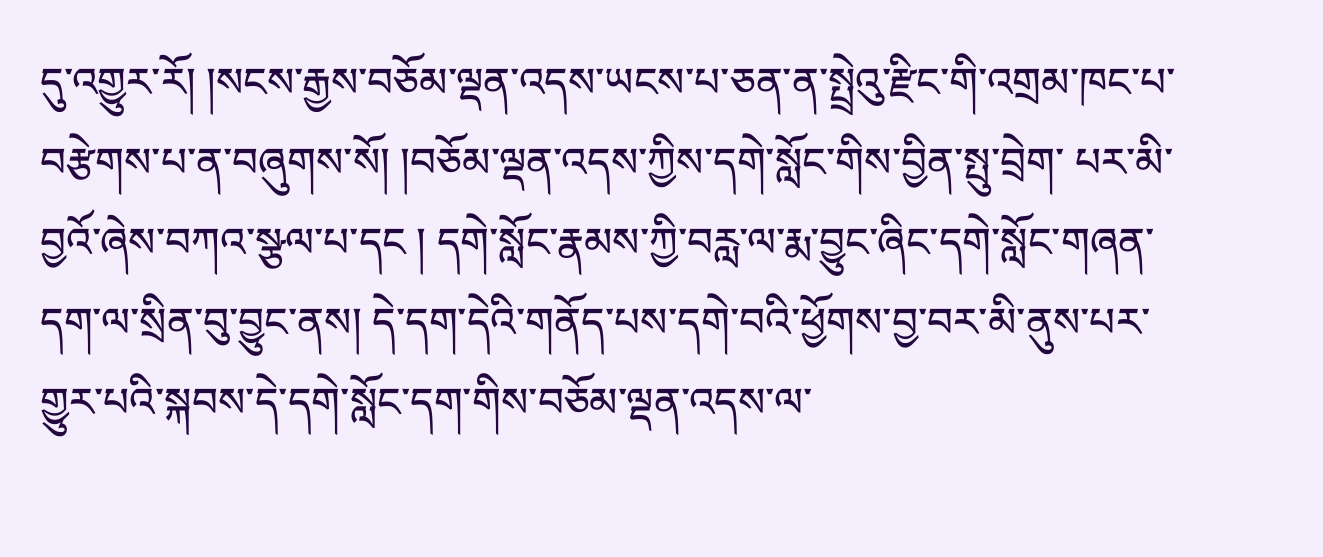དུ་འགྱུར་རོ། །སངས་རྒྱས་བཅོམ་ལྡན་འདས་ཡངས་པ་ཅན་ན་སྤྲེའུ་རྫིང་གི་འགྲམ་ཁང་པ་བརྩེགས་པ་ན་བཞུགས་སོ། །བཅོམ་ལྡན་འདས་ཀྱིས་དགེ་སློང་གིས་བྱིན་སྤུ་བྲེག་ པར་མི་བྱའོ་ཞེས་བཀའ་སྩལ་པ་དང ། དགེ་སློང་རྣམས་ཀྱི་བརླ་ལ་རྨ་བྱུང་ཞིང་དགེ་སློང་གཞན་དག་ལ་སྲིན་བུ་བྱུང་ནས། དེ་དག་དེའི་གནོད་པས་དགེ་བའི་ཕྱོགས་བྱ་བར་མི་ནུས་པར་གྱུར་པའི་སྐབས་དེ་དགེ་སློང་དག་གིས་བཅོམ་ལྡན་འདས་ལ་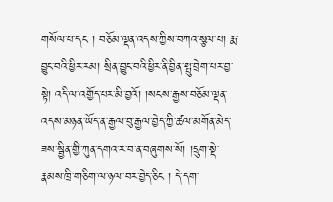གསོལ་པ་དང ། བཅོམ་ལྡན་འདས་ཀྱིས་བཀའ་སྩལ་པ། རྨ་བྱུང་བའི་ཕྱིར་རམ། སྲིན་བྱུང་བའི་ཕྱིར་ནི་བྱིན་སྤུ་བྲེག་པར་བྱ་སྟེ། འདི་ལ་འགྱོད་པར་མི་བྱའོ། །སངས་རྒྱས་བཅོམ་ལྡན་འདས་མཉན་ཡོད་ན་རྒྱལ་བུ་རྒྱལ་བྱེད་ཀྱི་ཚལ་མགོན་མེད་ཟས་སྦྱིན་གྱི་ཀུན་དགའ་ར་བ་ན་བཞུགས་སོ། །དྲུག་སྡེ་རྣམས་ཁྲི་གཅིག་ལ་ཉལ་བར་བྱེད་ཅིང ། དེ་དག་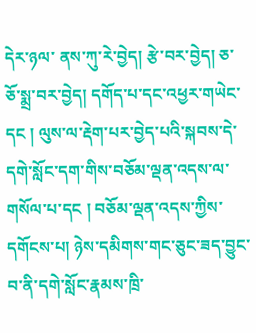དེར་ཉལ་ ནས་ཀུ་རེ་བྱེད། རྩེ་བར་བྱེད། ཅ་ཅོ་སྨྲ་བར་བྱེད། དགོད་པ་དང་འཕྱར་གཡེང་དང ། ལུས་ལ་རྡེག་པར་བྱེད་པའི་སྐབས་དེ་དགེ་སློང་དག་གིས་བཅོམ་ལྡན་འདས་ལ་གསོལ་པ་དང ། བཅོམ་ལྡན་འདས་ཀྱིས་དགོངས་པ། ཉེས་དམིགས་གང་ཅུང་ཟད་བྱུང་བ་ནི་དགེ་སློང་རྣམས་ཁྲི་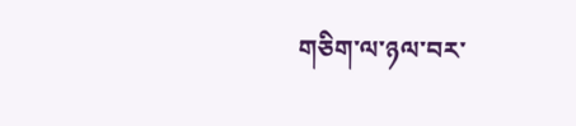གཅིག་ལ་ཉལ་བར་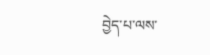བྱེད་པ་ལས་